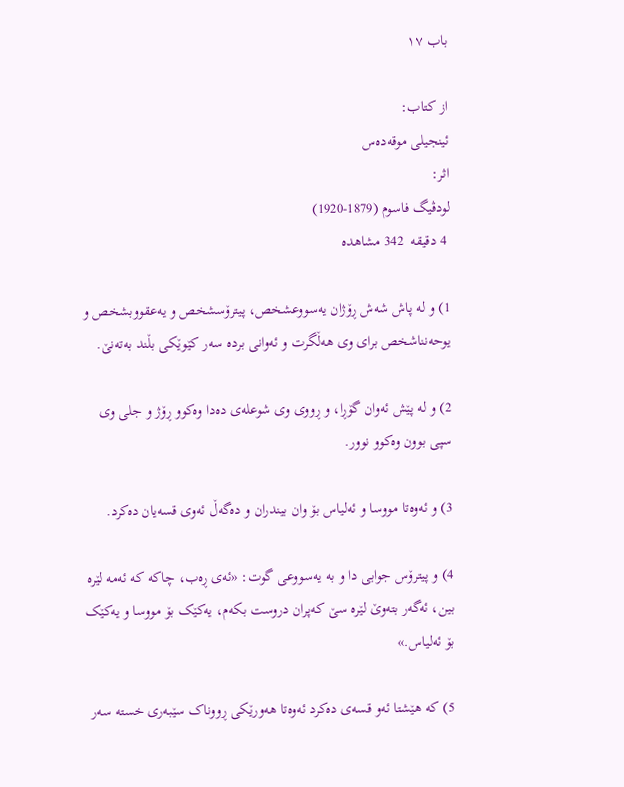باب ١٧

از کتاب:
ئینجیلی موقەدەس
اثر:
لودڤیگ فاسوم (1879-1920)
 4 دقیقه  342 مشاهده

1) و لە پاش شەش ڕۆژان یەسووعشخص، پیترۆسشخص و یەعقووبشخص و یوحەنناشخص برای وی هەڵگرت و ئەوانی بردە سەر کێوێکی بڵند بەتەنێ.

2) و لە پێش ئەوان گۆڕا، و ڕووی وی شوعلەی دەدا وەکوو ڕۆژ و جلی وی سپی بوون وەکوو نوور.

3) و ئەوەتا مووسا و ئەلیاس بۆ وان بیندران و دەگەڵ ئەوی قسەیان دەکرد.

4) و پیترۆس جوابی دا و بە یەسووعی گوت: «ئەی ڕەب، چاکە کە ئەمە لێرە بین، ئەگەر بتەوێ لێرە سێ کەپران دروست بکەم، یەکێک بۆ مووسا و یەکێک بۆ ئەلیاس.»

5) کە هێشتا ئەو قسەی دەکرد ئەوەتا هەورێکی ڕووناک سێبەری خستە سەر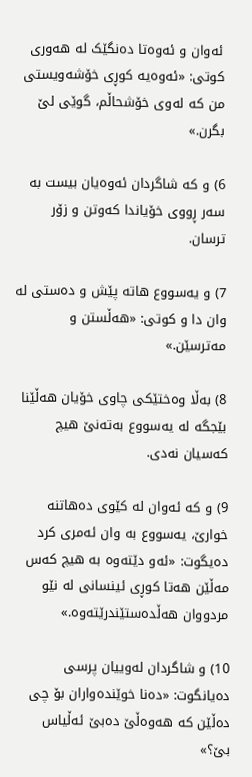ئەوان و ئەوەتا دەنگێک لە هەوری کوتی: «ئەوەیە کوڕی خۆشەویستی من کە لەوی خۆشحاڵم، گوێی لێ بگرن.»

6) و کە شاگردان ئەوەیان بیست بە سەر ڕووی خۆیاندا کەوتن و زۆر ترسان.

7) و یەسووع هاتە پێش و دەستی لە وان دا و کوتی: «هەڵستن و مەترسێن.»

8) بەڵا وەختێکی چاوی خۆیان هەڵێنا بێجگە لە یەسووع بەتەنێ هیچ کەسیان نەدی.

9) و کە ئەوان لە کێوی دەهاتنە خوارێ، یەسووع بە وان ئەمری کرد دەیگوت: «ئەو دێتەوە بە هیچ کەس مەڵێن هەتا کوڕی ئینسانی لە نێو مردووان هەڵدەستێندرێتەوە.»

10) و شاگردان لەوییان پرسی دەیانگوت: «دەنا خوێندەواران بۆ چی دەڵێن کە هەوەڵێ دەبێ ئەڵیاس بێ؟»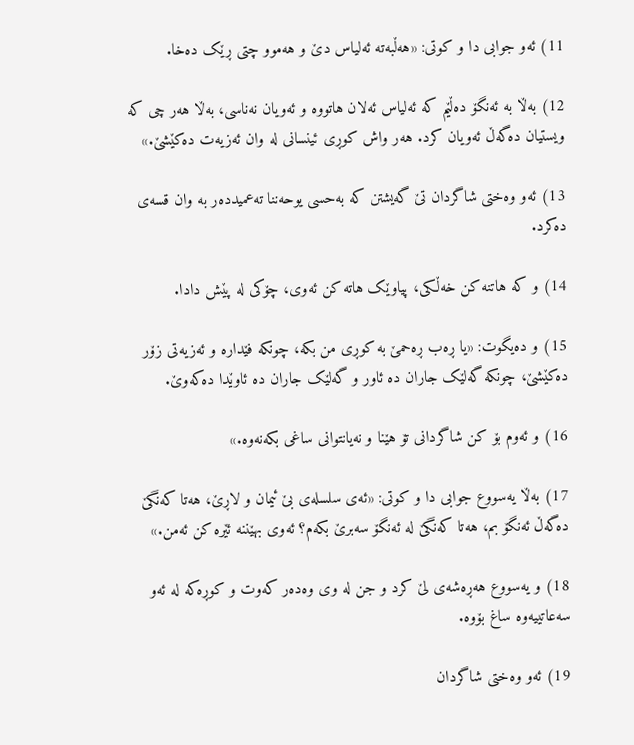11) ئەو جوابی دا و کوتی: «هەڵبەتە ئەلیاس دێ و هەموو چتی ڕێک دەخا.

12) بەڵا بە ئەنگۆ دەڵێم کە ئەلیاس ئەلان هاتووە و ئەویان نەناسی، بەڵا هەر چی کە ویستیان دەگەڵ ئەویان کرد. هەر واش کوڕی ئینسانی لە وان ئەزیەت دەکێشێ.»

13) ئەو وەختی شاگردان تێ گەیشتن کە بەحسی یوحەننا تەعمیددەر بە وان قسەی دەکرد.

14) و کە هاتنە کن خەڵکی، پیاوێک هاتە کن ئەوی، چۆکی لە پێش دادا.

15) و دەیگوت: «یا ڕەب ڕەحمێ بە کوڕی من بکە، چونکە فێدارە و ئەزیەتی زۆر دەکێشێ، چونکە گەلێک جاران دە ئاور و گەلێک جاران دە ئاوێدا دەکەوێ.

16) و ئەوم بۆ کن شاگردانی تۆ هێنا و نەیانتوانی ساغی بکەنەوە.»

17) بەڵا یەسووع جوابی دا و کوتی: «ئەی سلسلەی بێ ئیمان و لاڕێ، هەتا کەنگێ دەگەڵ ئەنگۆ بم، هەتا کەنگێ لە ئەنگۆ سەبرێ بکەم؟ ئەوی بهێننە ئێرە کن ئەمن.»

18) و یەسووع هەڕەشەی لێ کرد و جن لە وی وەدەر کەوت و کوڕەکە لە ئەو سەعاتییەوە ساغ بۆوە.

19) ئەو وەختی شاگردان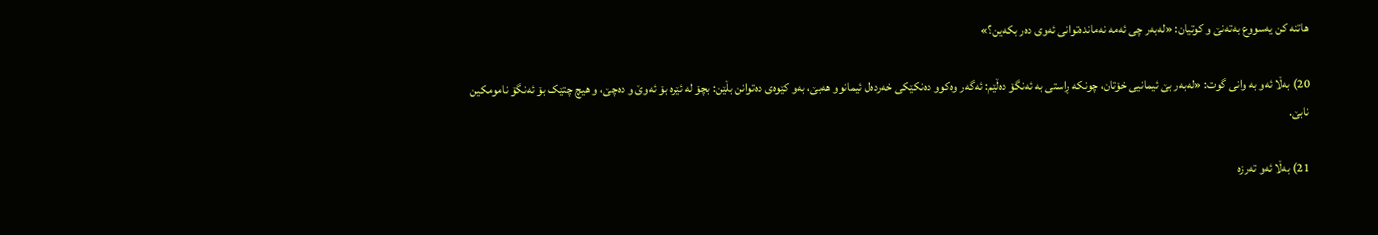هاتنە کن یەسووع بەتەنێ و کوتیان: «لەبەر چی ئەمە نەماندەتوانی ئەوی دەر بکەین؟»

20) بەڵا ئەو بە وانی گوت: «لەبەر بێ ئیمانیی خۆتان، چونکە ڕاستی بە ئەنگۆ دەڵێم: ئەگەر وەکوو دەنکێکی خەردەل ئیمانوو هەبێ، بەو کێوەی دەتوانن بڵێن: بچۆ لە ئێرە بۆ ئەوێ و دەچێ، و هیچ چتێک بۆ ئەنگۆ نامومکین نابێ.

21) بەڵا ئەو تەرزە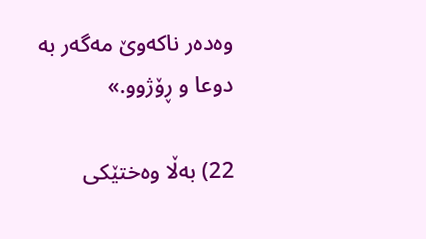وەدەر ناکەوێ مەگەر بە دوعا و ڕۆژوو.»

22) بەڵا وەختێکی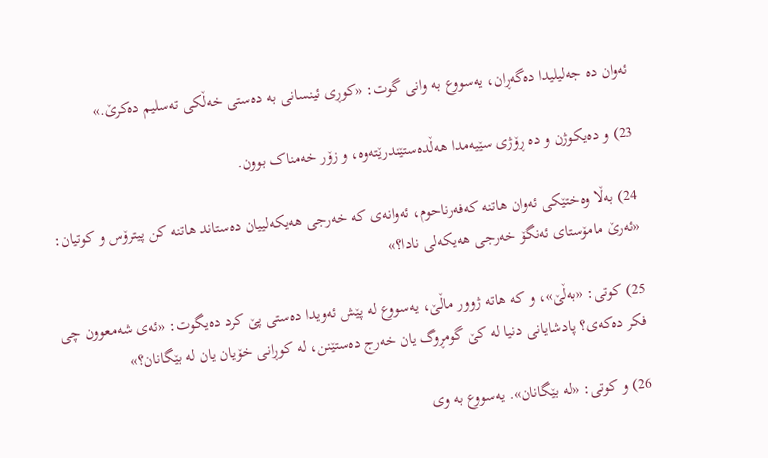ئەوان دە جەلیلیدا دەگەڕان، یەسووع بە وانی گوت: «کوڕی ئینسانی بە دەستی خەڵکی تەسلیم دەکرێ.»

23) و دەیکوژن و دە ڕۆژی سێیەمدا هەڵدەستێندرێتەوە، و زۆر خەمناک بوون.

24) بەڵا وەختێکی ئەوان هاتنە کەفەرناحوم، ئەوانەی کە خەرجی هەیکەلییان دەستاند هاتنە کن پیترۆس و کوتیان: «ئەرێ مامۆستای ئەنگۆ خەرجی هەیکەلی نادا؟»

25) کوتی: «بەڵێ»، و کە هاتە ژوور ماڵێ، یەسووع لە پێش ئەویدا دەستی پێ کرد دەیگوت: «ئەی شەمعوون چی فکر دەکەی؟ پادشایانی دنیا لە کێ گومڕوگ یان خەرج دەستێنن، لە کوڕانی خۆیان یان لە بێگانان؟»

26) و کوتی: «لە بێگانان». یەسووع بە وی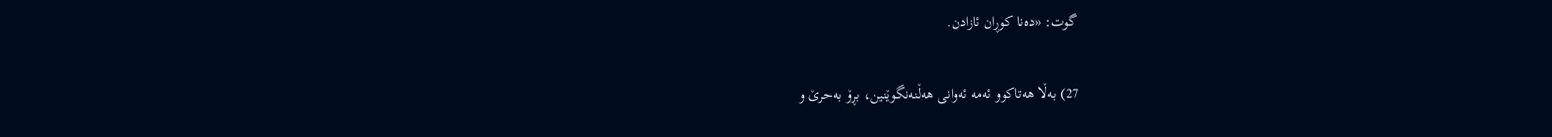گوت: «دەنا کوڕان ئازادن.

27) بەڵا هەتاکوو ئەمە ئەوانی هەڵنەنگوێنین، بڕۆ بەحرێ و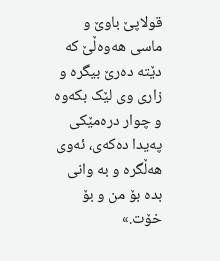قولاپێ باوێ و ماسی هەوەڵێ کە دێتە دەرێ بیگرە و زاری وی لێک بکەوە و چوار درەمێکی پەیدا دەکەی، ئەوی هەڵگرە و بە وانی بدە بۆ من و بۆ خۆت.»